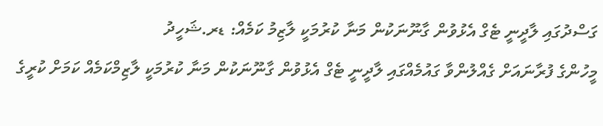ގަސްދުގައި ލާދީނީ ޓެގް އެޅުވުން ގާނޫނަކުން މަނާ ކުރުމަކީ ލާޒިމު ކަމެއް: ޑރ.ޝަހީދު
މީހުންގެ ފުރާނައަށް ގެއްލުންވާ ގައުމެއްގައި ލާދީނީ ޓެގް އެޅުވުން ގާނޫނަކުން މަނާ ކުރުމަކީ ލާޒިމްކަމެއް ކަމަށް ކުރީގެ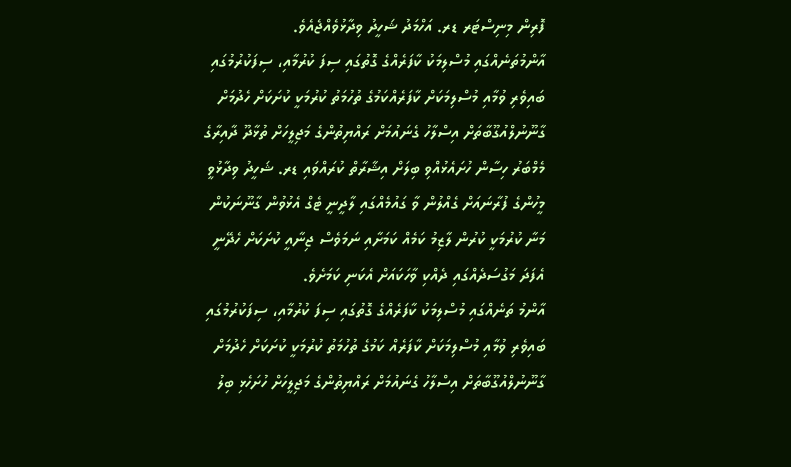ފޮރިން މިނިސްޓަރ ޑރ. އަހްމަދު ޝަހީދު ވިދާޅުވެއްޖެއެވެ.
އާންމުތަނެއްގައި މުސްލިމަކު ކާފަރެއްގެ ގޮތުގައި ސިފަ ކުރުމާއި، ސިފަކުރުމުގައި ބައިވެރި ވުމާއި މުސްލިމަކަށް ކާފަރެއްކަމުގެ ތުހުމަތު ކުރުމަކީ ކުށަކަށް ހެދުމަށް ގާނޫނުލްއުގޫބާތަށް އިސްލާހު ގެނައުމަށް ރައްޔިތުންގެ މަޖިލީހަށް ތުޅާދޫ ދާއިރާގެ މެމްބަރު ހިސާން ހުށައެޅުއްވި ބިލަށް އިޝާރާތް ކުރައްވައި ޑރ. ޝަހީދު ވިދާޅުވީ މީހުންގެ ފުރާނައަށް ގެއްލުން ވާ ގައުމެއްގައި ލާދީނީ ޓެގް އެޅުވުން ގާނޫނަކުން މަނާ ކުރުމަކީ ކުރުން ލާޒިމު ކަމެއް ކަމަށާއި ނަމަވެސް ޖިނާއީ ކުށަކަށް ހެދޭނީ އެފަދަ މަގުސަދެއްގައި ދެއްކި ވާހަކައަށް އެކަނި ކަމަށެވެ.
އާންމު ތަނެއްގައި މުސްލިމަކު ކާފަރެއްގެ ގޮތުގައި ސިފަ ކުރުމާއި، ސިފަކުރުމުގައި ބައިވެރި ވުމާއި މުސްލިމަކަށް ކާފަރެއް ކަމުގެ ތުހުމަތު ކުރުމަކީ ކުށަކަށް ހެދުމަށް ގާނޫނުލްއުގޫބާތަށް އިސްލާހު ގެނައުމަށް ރައްޔިތުންގެ މަޖިލީހަށް ހުށަހެޅި ބިލު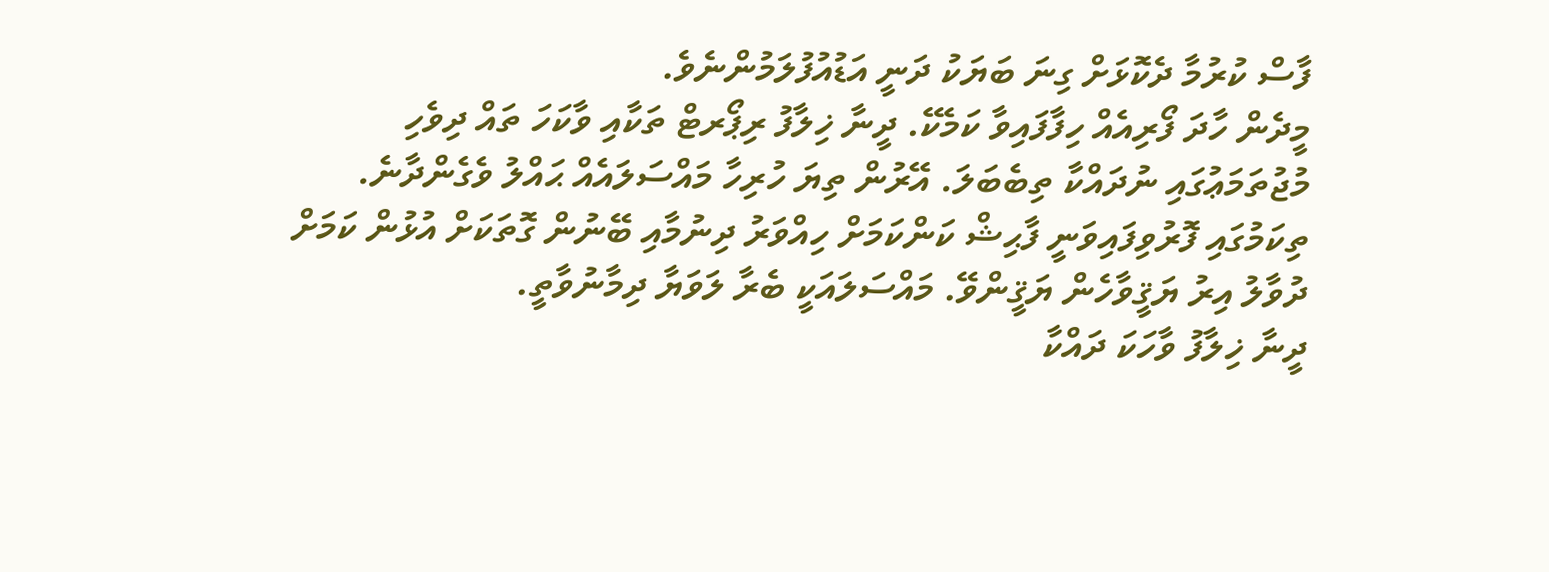ފާސް ކުރުމާ ދެކޮޅަށް ގިނަ ބަޔަކު ދަނީ އަޑުއުފުލަމުންނެވެ.
މީދެން ހާދަ ފޯރިއެއް ހިފާފައިވާ ކަމެކޭ. ދީނާ ޚިލާފު ރިޕޯރޓް ތަކާއި ވާކަހަ ތައް ދިވެހި މުޖުތަމަޢުގައި ނުދައްކާ ތިބެބަލަ. އޭރުން ތިޔަ ހުރިހާ މައްސަލައެއް ޙައްލު ވެގެންދާނެ. ތިކަމުގައި ފޮރުވިފައިވަނީ ފާޙިޝް ކަންކަމަށް ހިއްވަރު ދިނުމާއި ބޭނުން ގޮތަކަށް އުޅުން ކަމަށް ދުވާލު އިރު ޔަޤީވާހެން ޔަޤީންވޭ. މައްސަލައަކީ ބެރާ ލަވަޔާ ދިމާނުވާތީ.
ދީނާ ޚިލާފު ވާހަކަ ދައްކާ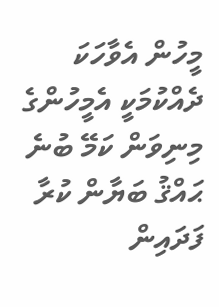މީހުން އެވާހަކަ ދެއްކުމަކީ އެމީހުންގެ މިނިވަން ކަމޭ ބުނެ ޙައްޤު ބަޔާން ކުރާ ފަދައިން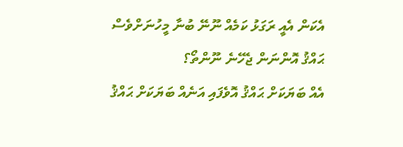އެކަން އެއީ ރަގަޅު ކަމެއް ނޫނޭ ބުނާ މީހުނަށްވެސް ޙައްޤު އޮންނަން ޖެހޭނެ ނޫންތޯ؟
އެއް ބަޔަކަށް ޙައްޤު އޮވެފައި އަނެއް ބަޔަކަށް ޙައްޤު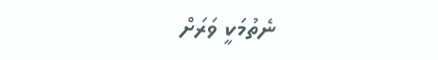ނެތުމަކީ ވަރަށް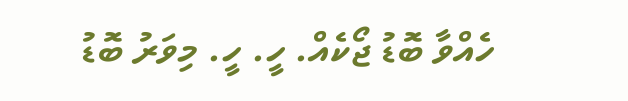ހެއްވާ ބޮޑު ޖޯކެއް. ހީ. ހީ. މިވަރު ބޮޑު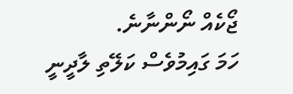ޖޯކެއް ނޯންނާނެ.
ހަމަ ގައިމުވެސް ކަލޭތި ލާދީނީ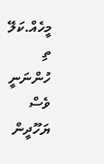މީހެއް.ކަލޭ ތި ހުންނަނީ ވެސް ޔަހޫދީން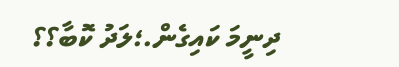ދިނީމަ ކައިގެން.؛ލަދު ކޮބާ؟؟